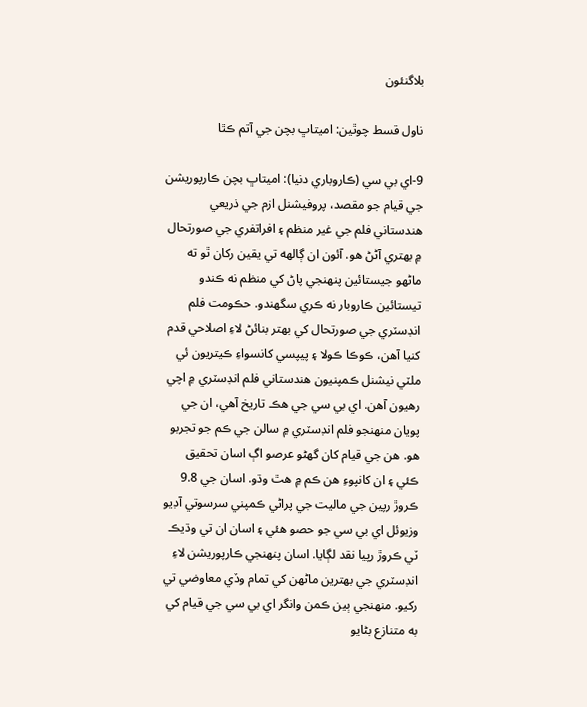بلاگنئون

ناول قسط چوٿين: اميتاڀ بچن جي آتم ڪٿا

9-اي بي سي (ڪاروباري دنيا): اميتاڀ بچن ڪارپوريشن جي قيام جو مقصد، پروفيشنل ازم جي ذريعي ھندستاني فلم جي غير منظم ۽ افراتفري جي صورتحال ۾ بھتري آڻڻ ھو. آئون ان ڳالهه تي يقين رکان ٿو ته ماڻھو جيستائين پنھنجي پاڻ کي منظم نه ڪندو تيستائين ڪاروبار نه ڪري سگھندو. حڪومت فلم انڊسٽري جي صورتحال کي بھتر بنائڻ لاءِ اصلاحي قدم کنيا آهن، ڪوڪا ڪولا ۽ پيپسي کانسواءِ ڪيتريون ئي ملٽي نيشنل ڪمپنيون ھندستاني فلم انڊسٽري ۾ اچي رھيون آھن. اي بي سي جي ھڪ تاريخ آھي، ان جي پويان منھنجو فلم انڊسٽري ۾ سالن جي ڪم جو تجربو ھو. ھن جي قيام کان گھڻو عرصو اڳ اسان تحقيق ڪئي ۽ ان کانپوءِ ھن ڪم ۾ ھٿ وڌو. اسان جي 9.8 ڪروڙ رپين جي ماليت جي پراڻي ڪمپني سرسوتي آڊيو وزيوئل اي بي سي جو حصو ھئي ۽ اسان ان تي وڌيڪ ٽي ڪروڙ رپيا نقد لڳايا. اسان پنھنجي ڪارپوريشن لاءِ انڊسٽري جي بھترين ماڻھن کي تمام وڏي معاوضي تي رکيو. منھنجي ٻين ڪمن وانگر اي بي سي جي قيام کي به متنازع بڻايو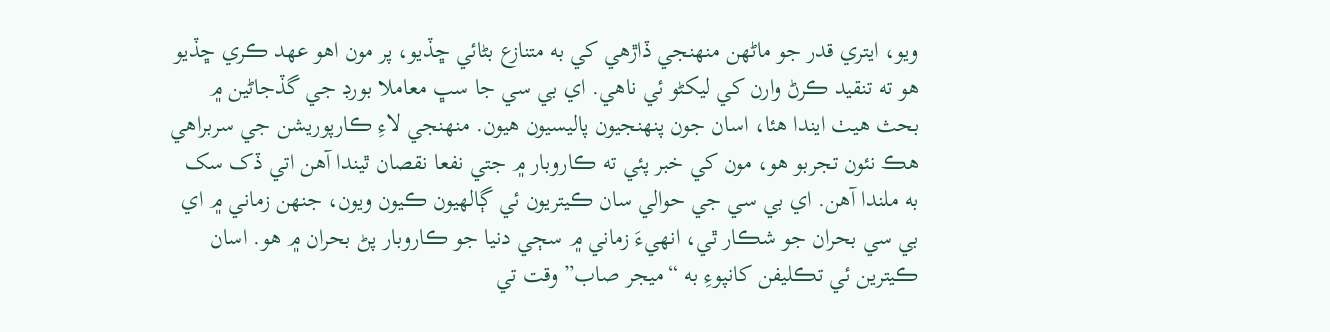ويو، ايتري قدر جو ماڻھن منھنجي ڏاڙھي کي به متنازع بڻائي ڇڏيو، پر مون اھو عھد ڪري ڇڏيو هو ته تنقيد ڪرڻ وارن کي ليکڻو ئي ناهي. اي بي سي جا سڀ معاملا بورڊ جي گڏجاڻين ۾ بحث ھيٺ ايندا هئا، اسان جون پنھنجيون پاليسيون ھيون. منھنجي لاءِ ڪارپوريشن جي سربراهي ھڪ نئون تجربو ھو، مون کي خبر پئي ته ڪاروبار ۾ جتي نفعا نقصان ٿيندا آهن اتي ڏک سک به ملندا آهن. اي بي سي جي حوالي سان ڪيتريون ئي ڳالهيون ڪيون ويون، جنھن زماني ۾ اي بي سي بحران جو شڪار ٿي، انھيءَ زماني ۾ سڄي دنيا جو ڪاروبار پڻ بحران ۾ ھو. اسان ڪيترين ئي تڪليفن کانپوءِ به “ميجر صاب” وقت تي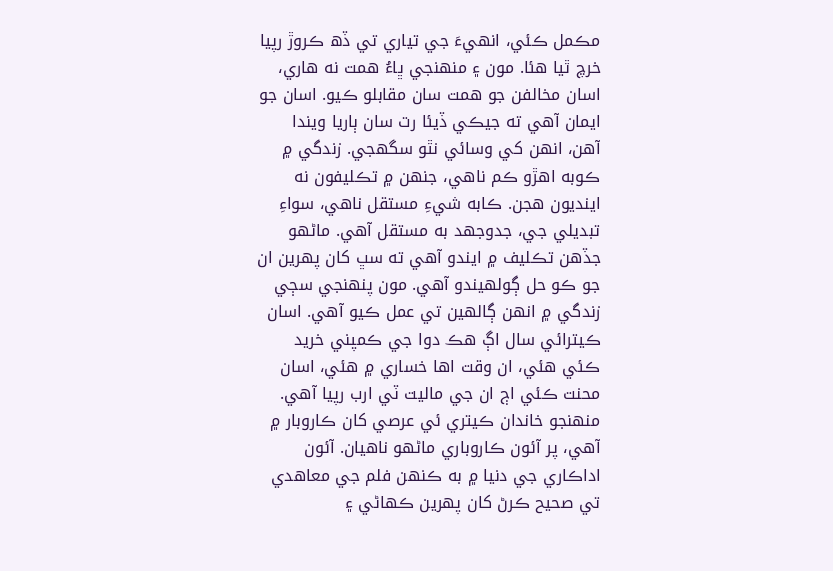مڪمل ڪئي، انھيءَ جي تياري تي ڏھ ڪروڙ رپيا خرچ ٿيا ھئا. مون ۽ منھنجي ڀاءُ ھمت نه ھاري، اسان مخالفن جو همت سان مقابلو ڪيو. اسان جو ايمان آھي ته جيڪي ڏيئا رت سان ٻاريا ويندا آهن، انھن کي وسائي نٿو سگھجي. زندگي ۾ ڪوبه اھڙو ڪم ناھي، جنھن ۾ تڪليفون نه اينديون ھجن. ڪابه شيءِ مستقل ناھي، سواءِ تبديلي جي، جدوجهد به مستقل آھي. ماڻھو جڏھن تڪليف ۾ ايندو آهي ته سڀ کان پھرين ان جو ڪو حل ڳولهيندو آهي. مون پنھنجي سڄي زندگي ۾ انھن ڳالھين تي عمل ڪيو آھي. اسان ڪيترائي سال اڳ ھڪ دوا جي ڪمپني خريد ڪئي ھئي، ان وقت اھا خساري ۾ ھئي، اسان محنت ڪئي اڄ ان جي ماليت ٽي ارب رپيا آھي. منھنجو خاندان ڪيتري ئي عرصي کان ڪاروبار ۾ آھي، پر آئون ڪاروباري ماڻھو ناھيان. آئون اداڪاري جي دنيا ۾ به ڪنھن فلم جي معاهدي تي صحيح ڪرڻ کان پھرين ڪھاڻي ۽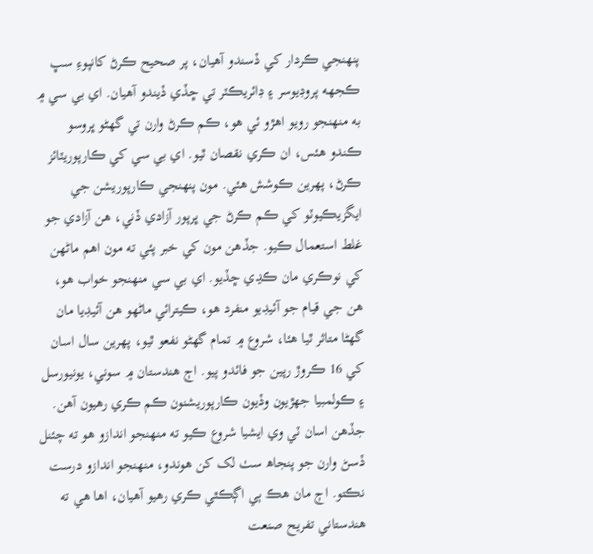پنھنجي ڪردار کي ڏسندو آھيان، پر صحيح ڪرڻ کانپوءِ سڀ ڪجھه پروڊيوسر ۽ ڊائريڪٽر تي ڇڏي ڏيندو آھيان. اي بي سي ۾ به منھنجو رويو اھڙو ئي ھو، ڪم ڪرڻ وارن تي گھڻو ڀروسو ڪندو ھئس، ان ڪري نقصان ٿيو. اي بي سي کي ڪارپوريٽائز ڪرڻ، پھرين ڪوشش ھئي. مون پنھنجي ڪارپوريشن جي ايگزيڪيوٽو کي ڪم ڪرڻ جي ڀرپور آزادي ڏني، ھن آزادي جو غلط استعمال ڪيو. جڏھن مون کي خبر پئي ته مون اھم ماڻھن کي نوڪري مان ڪڍي ڇڏيو. اي بي سي منھنجو خواب ھو، ھن جي قيام جو آئيڊيو منفرد ھو، ڪيترائي ماڻھو ھن آئيڊيا مان گھڻا متاثر ٿيا ھئا، شروع ۾ تمام گھڻو نفعو ٿيو، پھرين سال اسان کي 16 ڪروڙ رپين جو فائدو پيو. اڄ ھندستان ۾ سوني، يونيورسل ۽ ڪولمبيا جھڙيون وڏيون ڪارپوريشنون ڪم ڪري رھيون آھن. جڏھن اسان ٽي وي ايشيا شروع ڪيو ته منھنجو اندازو ھو ته چئنل ڏسڻ وارن جو پنجاھ سٺ لک کن ھوندو، منھنجو اندازو درست نڪتو. اڄ مان ھڪ ٻي اڳڪٿي ڪري رھيو آھيان، اھا ھي ته ھندستاني تفريح صنعت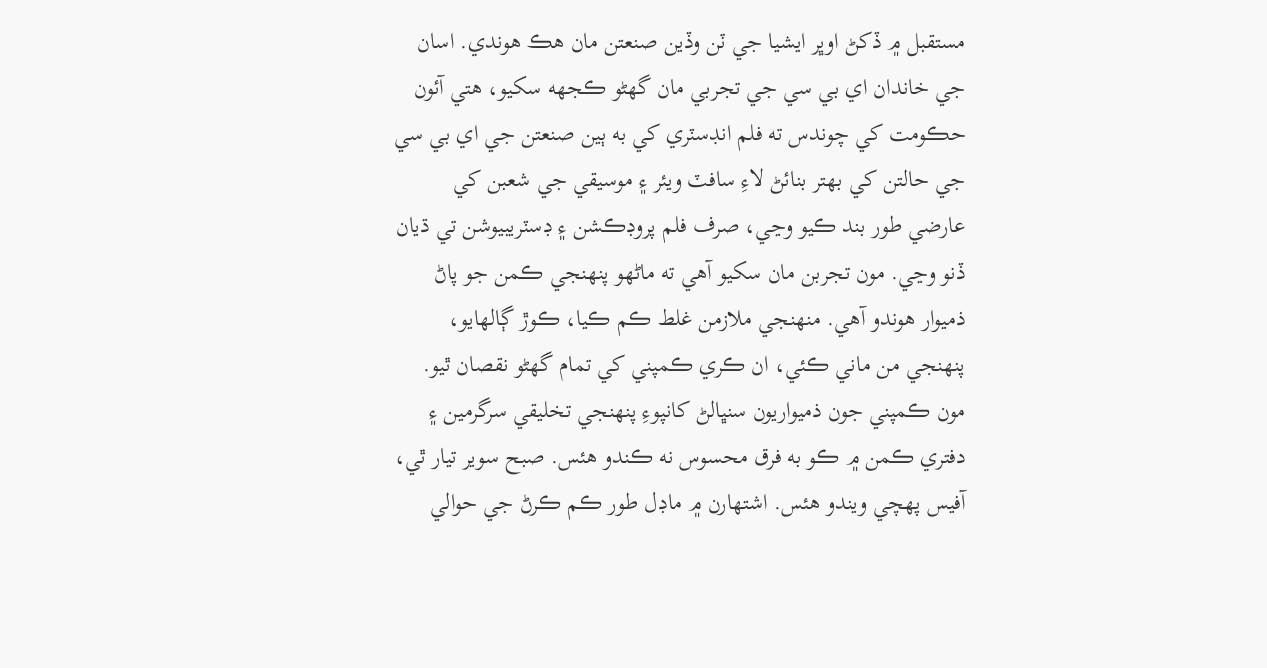مستقبل ۾ ڏکڻ اوڀر ايشيا جي ٽن وڏين صنعتن مان ھڪ ھوندي. اسان جي خاندان اي بي سي جي تجربي مان گھڻو ڪجھه سکيو، ھتي آئون حڪومت کي چوندس ته فلم انڊسٽري کي به ٻين صنعتن جي اي بي سي جي حالتن کي بھتر بنائڻ لاءِ سافٽ ويئر ۽ موسيقي جي شعبن کي عارضي طور بند ڪيو وڃي، صرف فلم پروڊڪشن ۽ ڊسٽريبيوشن تي ڌيان ڏنو وڃي. مون تجربن مان سکيو آهي ته ماڻھو پنھنجي ڪمن جو پاڻ ذميوار ھوندو آھي. منھنجي ملازمن غلط ڪم ڪيا، ڪوڙ ڳالھايو، پنھنجي من ماني ڪئي، ان ڪري ڪمپني کي تمام گهڻو نقصان ٿيو. مون ڪمپني جون ذميواريون سنڀالڻ کانپوءِ پنھنجي تخليقي سرگرمين ۽ دفتري ڪمن ۾ ڪو به فرق محسوس نه ڪندو ھئس. صبح سوير تيار ٿي، آفيس پھچي ويندو ھئس. اشتھارن ۾ ماڊل طور ڪم ڪرڻ جي حوالي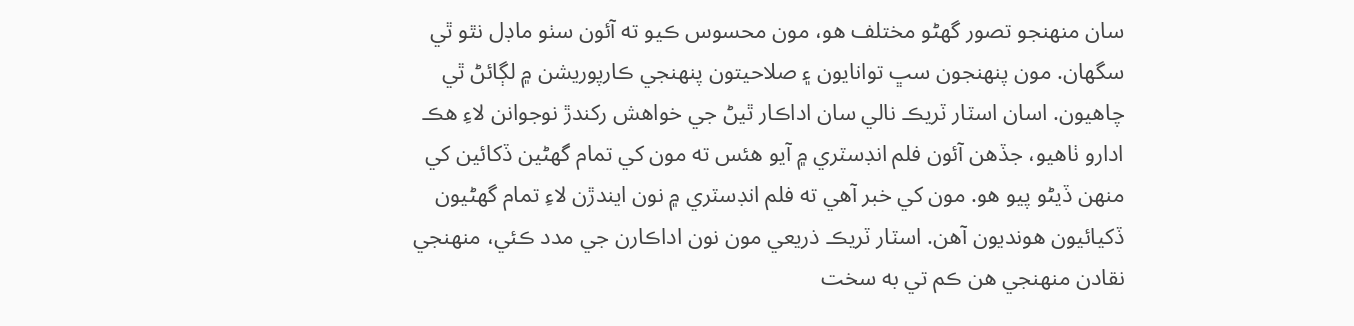سان منھنجو تصور گھڻو مختلف ھو، مون محسوس ڪيو ته آئون سٺو ماڊل نٿو ٿي سگھان. مون پنھنجون سڀ توانايون ۽ صلاحيتون پنھنجي ڪارپوريشن ۾ لڳائڻ ٿي چاھيون. اسان اسٽار ٽريڪ نالي سان اداڪار ٿيڻ جي خواھش رکندڙ نوجوانن لاءِ ھڪ ادارو ٺاھيو، جڏھن آئون فلم انڊسٽري ۾ آيو ھئس ته مون کي تمام گھڻين ڏکائين کي منهن ڏيڻو پيو ھو. مون کي خبر آهي ته فلم انڊسٽري ۾ نون ايندڙن لاءِ تمام گھڻيون ڏکيائيون ھونديون آهن. اسٽار ٽريڪ ذريعي مون نون اداڪارن جي مدد ڪئي، منھنجي نقادن منھنجي ھن ڪم تي به سخت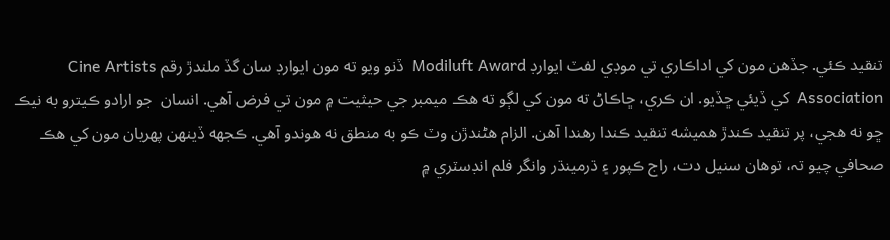تنقيد ڪئي. جڏھن مون کي اداڪاري تي موڊي لفٽ ايوارڊ Modiluft Award  ڏنو ويو ته مون ايوارڊ سان گڏ ملندڙ رقم Cine Artists Association  کي ڏيئي ڇڏيو. ان ڪري، ڇاڪاڻ ته مون کي لڳو ته ھڪ ميمبر جي حيثيت ۾ مون تي فرض آهي. انسان  جو ارادو ڪيترو به نيڪ ڇو نه ھجي، پر تنقيد ڪندڙ ھميشه تنقيد ڪندا رھندا آھن. الزام ھڻندڙن وٽ ڪو به منطق نه ھوندو آھي. ڪجھه ڏينهن پھريان مون کي ھڪ صحافي چيو تہ، توھان سنيل دت، راج ڪپور ۽ ڌرمينڌر وانگر فلم انڊسٽري ۾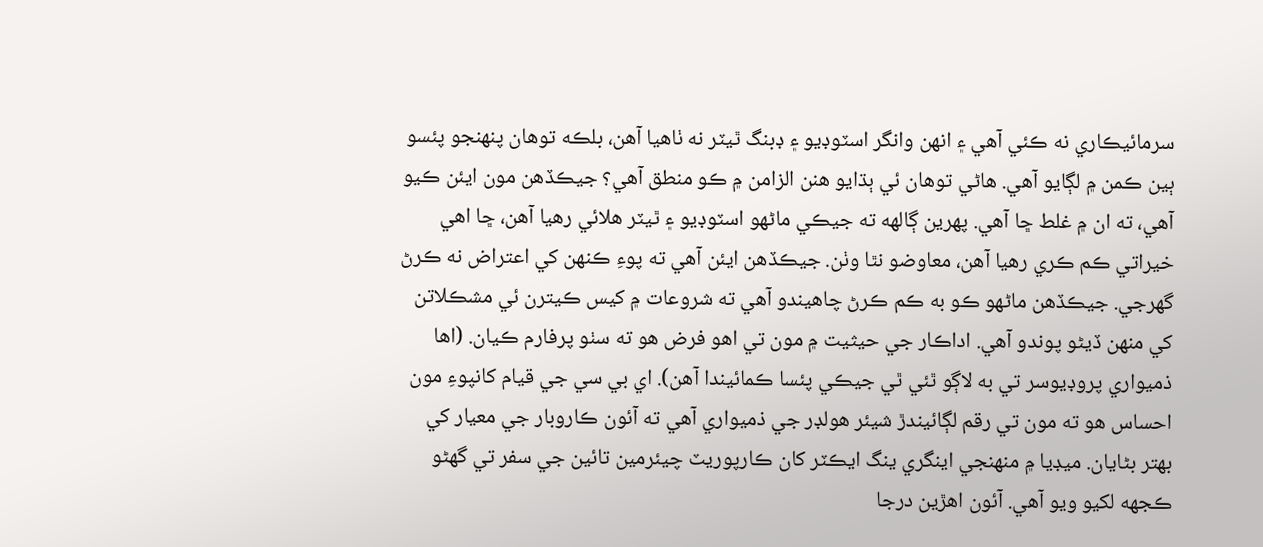سرمائيڪاري نه ڪئي آھي ۽ انھن وانگر اسٽوڊيو ۽ ڊبنگ ٿيٽر نه ٺاھيا آھن، بلڪه توھان پنھنجو پئسو ٻين ڪمن ۾ لڳايو آهي. ھاڻي توھان ئي ٻڌايو ھنن الزامن ۾ ڪو منطق آھي؟ جيڪڏهن مون ايئن ڪيو آهي، ته ان ۾ غلط ڇا آھي. پھرين ڳالهه ته جيڪي ماڻھو اسٽوڊيو ۽ ٿيٽر ھلائي رھيا آھن، ڇا اھي خيراتي ڪم ڪري رهيا آهن، معاوضو نٿا وٺن. جيڪڏهن ايئن آھي ته پوءِ ڪنھن کي اعتراض نه ڪرڻ گھرجي. جيڪڏهن ماڻھو ڪو به ڪم ڪرڻ چاھيندو آھي ته شروعات ۾ کيس ڪيترن ئي مشڪلاتن کي منهن ڏيڻو پوندو آهي. اداڪار جي حيثيت ۾ مون تي اھو فرض ھو ته سٺو پرفارم ڪيان. (اھا ذميواري پروڊيوسر تي به لاڳو ٿئي ٿي جيڪي پئسا ڪمائيندا آھن). اي بي سي جي قيام کانپوءِ مون احساس ھو ته مون تي رقم لڳائيندڙ شيئر هولڊر جي ذميواري آھي ته آئون ڪاروبار جي معيار کي بھتر بڻايان. ميڊيا ۾ منھنجي اينگري ينگ ايڪٽر کان ڪارپوريٽ چيئرمين تائين جي سفر تي گھڻو ڪجھه لکيو ويو آھي. آئون اھڙين درجا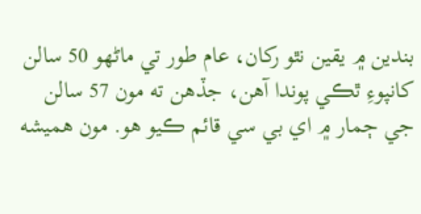بندين ۾ يقين نٿو رکان، عام طور تي ماڻھو 50 سالن کانپوءِ ٿڪي پوندا آهن، جڏھن ته مون 57 سالن جي ڄمار ۾ اي بي سي قائم ڪيو ھو. مون ھميشه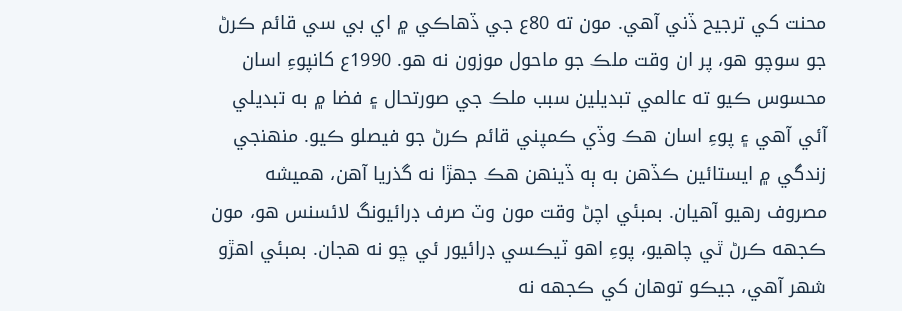محنت کي ترجيح ڏني آھي. مون ته 80ع جي ڏھاڪي ۾ اي بي سي قائم ڪرڻ جو سوچو ھو، پر ان وقت ملڪ جو ماحول موزون نه ھو. 1990ع کانپوءِ اسان محسوس ڪيو ته عالمي تبديلين سبب ملڪ جي صورتحال ۽ فضا ۾ به تبديلي آئي آهي ۽ پوءِ اسان ھڪ وڏي ڪمپني قائم ڪرڻ جو فيصلو ڪيو. منھنجي زندگي ۾ ايستائين ڪڏھن به ٻه ڏينھن ھڪ جھڙا نه گذريا آهن، ھميشه مصروف رھيو آھيان. بمبئي اچڻ وقت مون وٽ صرف ڊرائيونگ لائسنس ھو، مون ڪجھه ڪرڻ ٿي چاھيو، پوءِ اھو ٽيڪسي ڊرائيور ئي ڇو نه ھجان. بمبئي اھڙو شھر آھي، جيڪو توھان کي ڪجھه نه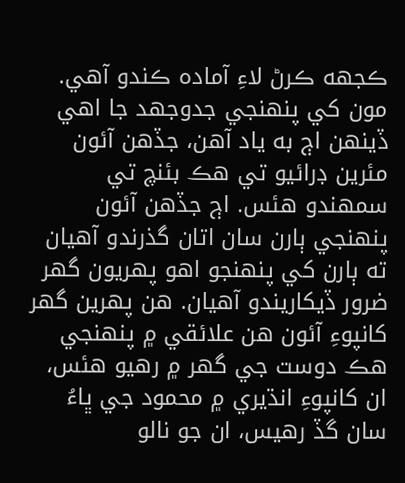ڪجهه ڪرڻ لاءِ آماده ڪندو آهي. مون کي پنھنجي جدوجھد جا اھي ڏينهن اڄ به ياد آھن، جڏھن آئون مئرين ڊرائيو تي ھڪ بئنچ تي سمھندو ھئس. اڄ جڏهن آئون پنھنجي ٻارن سان اتان گذرندو آھيان ته ٻارن کي پنھنجو اھو پھريون گھر ضرور ڏيکاريندو آھيان. ھن پھرين گھر کانپوءِ آئون ھن علائقي ۾ پنھنجي ھڪ دوست جي گھر ۾ رھيو ھئس، ان کانپوءِ انڌيري ۾ محمود جي ڀاءُ سان گڏ رھيس، ان جو نالو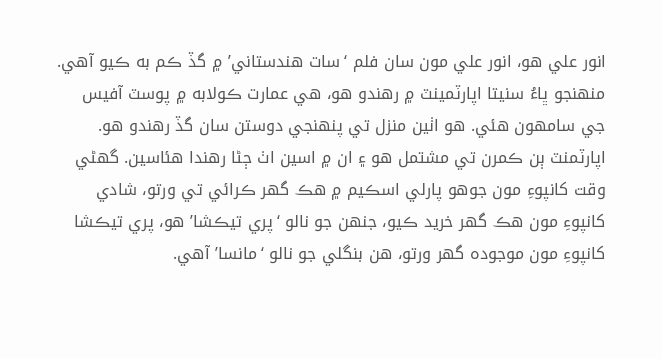انور علي ھو، انور علي مون سان فلم ‘سات ھندستاني’ ۾ گڏ ڪم به ڪيو آھي. منھنجو ڀاءُ سنيتا اپارٽمينٽ ۾ رھندو ھو، ھي عمارت ڪولابه ۾ پوسٽ آفيس جي سامھون ھئي. ھو اٺين منزل تي پنھنجي دوستن سان گڏ رھندو ھو. اپارٽمنٽ ٻن ڪمرن تي مشتمل ھو ۽ ان ۾ اسين اٺ ڄڻا رھندا ھئاسين. گھڻي وقت کانپوءِ مون جوھو پارلي اسڪيم ۾ ھڪ گھر ڪرائي تي ورتو، شادي کانپوءِ مون ھڪ گھر خريد ڪيو، جنھن جو نالو ‘پري تيڪشا’ ھو، پري تيڪشا کانپوءِ مون موجوده گھر ورتو، ھن بنگلي جو نالو ‘مانسا’ آھي.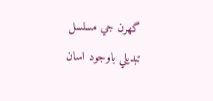گھرن جي مسلسل تبديلي باوجود اسان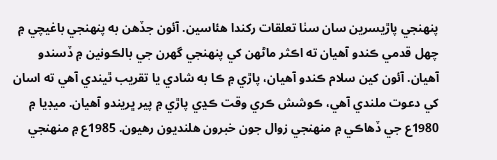پنھنجي پاڙيسرين سان سٺا تعلقات رکندا ھئاسين. آئون جڏھن به پنھنجي باغيچي ۾ چھل قدمي ڪندو آھيان ته اڪثر ماڻھن کي پنھنجي گھرن جي بالڪونين ۾ ڏسندو آھيان. آئون کين سلام ڪندو آھيان، پاڙي ۾ ڪا به شادي يا تقريب ٿيندي آهي ته اسان کي دعوت ملندي آهي، ڪوشش ڪري وقت ڪڍي پاڙي ۾ پير ڀريندو آهيان. ميڊيا ۾ 1980ع جي ڏھاڪي ۾ منھنجي زوال جون خبرون ھلنديون رھيون. 1985ع ۾ منھنجي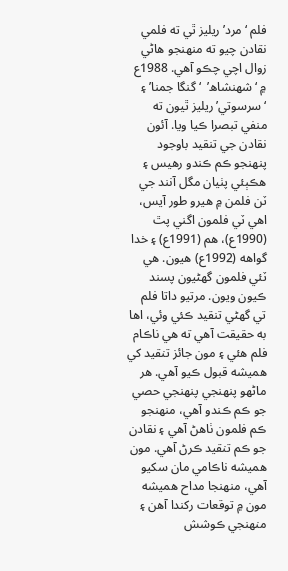فلم ‘مرد’ ريليز ٿي ته فلمي نقادن چيو ته منھنجو ھاڻي زوال اچي چڪو آهي. 1988ع ۾ ‘شھنشاھ’  ‘گنگا جمنا’ ۽ ‘سرسوتي’ ريليز ٿيون ته منفي تبصرا ڪيا ويا. آئون نقادن جي تنقيد باوجود پنھنجو ڪم ڪندو رھيس ۽ ھڪٻئي پٺيان مگل آنند جي ٽن فلمن ۾ ھيرو طور آيس، اھي ٽي فلمون اگني پٿ (1990ع)، ھم (1991ع) ۽ خدا گواهه (1992ع) ھيون. ھي ٽئي فلمون گھڻيون پسند ڪيون ويون. مرتيو داتا فلم تي گھڻي تنقيد ڪئي وئي، اھا به حقيقت آهي ته ھي ناڪام فلم ھئي ۽ مون جائز تنقيد کي ھميشه قبول ڪيو آھي. ھر ماڻھو پنھنجي پنھنجي حصي جو ڪم ڪندو آهي، منھنجو ڪم فلمون ٺاھڻ آھي ۽ نقادن جو ڪم تنقيد ڪرڻ آھي. مون ھميشه ناڪامي مان سکيو آهي، منھنجا مداح ھميشه مون ۾ توقعات رکندا آهن ۽ منھنجي ڪوشش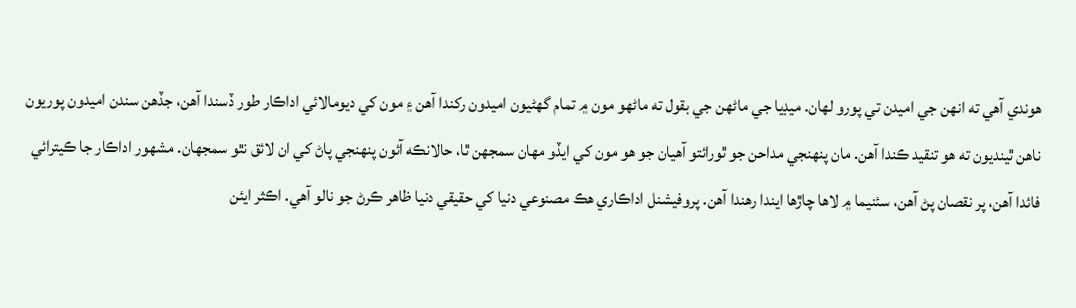ھوندي آھي ته انھن جي اميدن تي پورو لھان. ميڊيا جي ماڻھن جي بقول ته ماڻھو مون ۾ تمام گھڻيون اميدون رکندا آهن ۽ مون کي ديومالائي اداڪار طور ڏسندا آهن، جڏھن سندن اميدون پوريون ناھن ٿينديون ته ھو تنقيد ڪندا آهن. مان پنھنجي مداحن جو ٿورائتو آهيان جو ھو مون کي ايڏو مھان سمجھن ٿا، حالانڪه آئون پنھنجي پاڻ کي ان لائق نٿو سمجھان. مشھور اداڪار جا ڪيترائي فائدا آهن، پر نقصان پڻ آھن، سئنيما ۾ لاھا چاڙھا ايندا رھندا آھن. پروفيشنل اداڪاري ھڪ مصنوعي دنيا کي حقيقي دنيا ظاھر ڪرڻ جو نالو آهي. اڪثر ايئن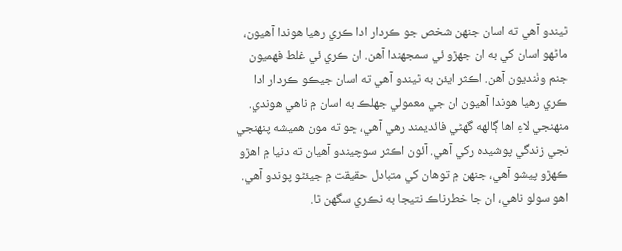ٿيندو آهي ته اسان جنھن شخص جو ڪردار ادا ڪري رھيا ھوندا آھيون، ماڻھو اسان کي به ان جھڙو ئي سمجھندا آھن. ان ڪري ئي غلط فھميون جنم وٺنديون آهن. اڪثر ايئن به ٿيندو آهي ته اسان جيڪو ڪردار ادا ڪري رھيا ھوندا آھيون ان جي معمولي جھلڪ به اسان ۾ ناھي ھوندي. منھنجي لاءِ اھا ڳالھه گھڻي فائديمند رھي آھي، ڇو ته مون ھميشه پنھنجي نجي زندگي پوشيده رکي آھي. آئون اڪثر سوچيندو آهيان ته دنيا ۾ اھڙو ڪھڙو پيشو آهي، جنھن ۾ توھان کي متبادل حقيقت ۾ جيئڻو پوندو آهي. اھو سولو ناھي، ان جا خطرناڪ نتيجا به نڪري سگھن ٿا.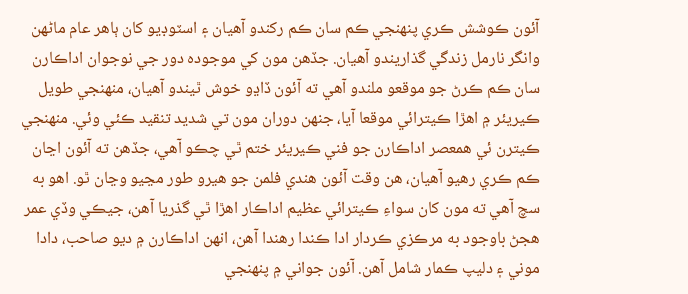آئون ڪوشش ڪري پنھنجي ڪم سان ڪم رکندو آھيان ۽ اسٽوڊيو کان ٻاھر عام ماڻھن وانگر نارمل زندگي گذاريندو آھيان. جڏھن مون کي موجوده دور جي نوجوان اداڪارن سان ڪم ڪرڻ جو موقعو ملندو آهي ته آئون ڏاڍو خوش ٿيندو آھيان، منھنجي طويل ڪيريئر ۾ اھڙا ڪيترائي موقعا آيا، جنھن دوران مون تي شديد تنقيد ڪئي وئي. منھنجي ڪيترن ئي ھمعصر اداڪارن جو فني ڪيريئر ختم ٿي چڪو آهي، جڏھن ته آئون اڃان ڪم ڪري رھيو آھيان، ھن وقت آئون ھندي فلمن جو ھيرو طور مڃيو وڃان ٿو. اھو به سچ آهي ته مون کان سواءِ ڪيترائي عظيم اداڪار اھڙا ٿي گذريا آهن، جيڪي وڏي عمر ھجڻ باوجود به مرڪزي ڪردار ادا ڪندا رھندا آھن، انھن اداڪارن ۾ ديو صاحب، دادا موني ۽ دليپ ڪمار شامل آهن. آئون جواني ۾ پنھنجي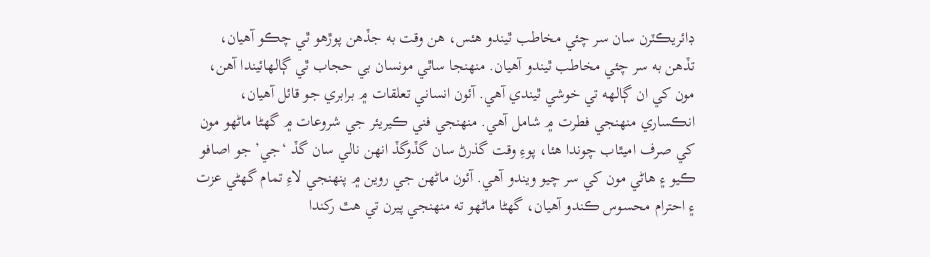ڊائريڪٽرن سان سر چئي مخاطب ٿيندو ھئس، ھن وقت به جڏهن پوڙھو ٿي چڪو آھيان، تڏھن به سر چئي مخاطب ٿيندو آھيان. منھنجا ساٿي مونسان بي حجاب ٿي ڳالھائيندا آھن، مون کي ان ڳالهه تي خوشي ٿيندي آهي. آئون انساني تعلقات ۾ برابري جو قائل آھيان، انڪساري منھنجي فطرت ۾ شامل آھي. منھنجي فني ڪيريئر جي شروعات ۾ گھڻا ماڻھو مون کي صرف اميٿاب چوندا ھئا، پوءِ وقت گذرڻ سان گڏوگڏ انھن نالي سان گڏ ‘جي’ جو اصافو ڪيو ۽ ھاڻي مون کي سر چيو ويندو آهي. آئون ماڻھن جي روين ۾ پنھنجي لاءِ تمام گھڻي عزت ۽ احترام محسوس ڪندو آھيان، گھڻا ماڻھو ته منھنجي پيرن تي ھٿ رکندا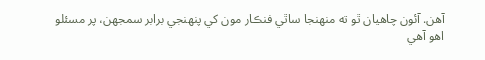آهن. آئون چاھيان ٿو ته منھنجا ساٿي فنڪار مون کي پنھنجي برابر سمجھن، پر مسئلو اھو آھي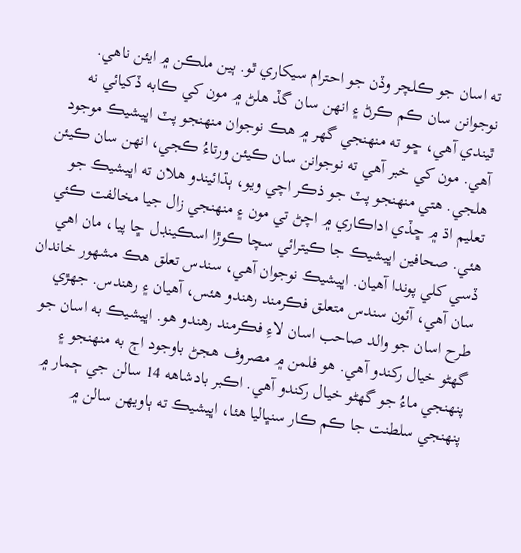ته اسان جو ڪلچر وڏن جو احترام سيکاري ٿو. ٻين ملڪن ۾ ايئن ناھي. نوجوانن سان ڪم ڪرڻ ۽ انھن سان گڏ ھلڻ ۾ مون کي ڪابه ڏکيائي نه ٿيندي آهي، ڇو ته منھنجي گھر ۾ ھڪ نوجوان منھنجو پٽ اڀيشيڪ موجود آهي. مون کي خبر آهي ته نوجوانن سان ڪيئن ورتاءُ ڪجي، انھن سان ڪيئن ھلجي. ھتي منھنجو پٽ جو ذڪر اچي ويو، ٻڌائيندو ھلان ته اڀيشيڪ جو تعليم اڌ ۾ ڇڏي اداڪاري ۾ اچڻ تي مون ۽ منھنجي زال جيا مخالفت ڪئي ھئي. صحافين اڀيشيڪ جا ڪيترائي سچا ڪوڙا اسڪينڊل ڇا پيا، مان اھي ڏسي کلي پوندا آھيان. اڀيشيڪ نوجوان آھي، سندس تعلق ھڪ مشھور خاندان سان آھي، آئون سندس متعلق فڪرمند رھندو ھئس، آھيان ۽ رھندس. جھڙي طرح اسان جو والد صاحب اسان لاءِ فڪرمند رھندو ھو. اڀيشيڪ به اسان جو گھڻو خيال رکندو آهي. ھو فلمن ۾ مصروف ھجڻ باوجود اڄ به منھنجو ۽ پنھنجي ماءُ جو گھڻو خيال رکندو آهي. اڪبر بادشاهه 14 سالن جي ڄمار ۾ پنھنجي سلطنت جا ڪم ڪار سنڀاليا ھئا، اڀيشيڪ ته ٻاويهن سالن ۾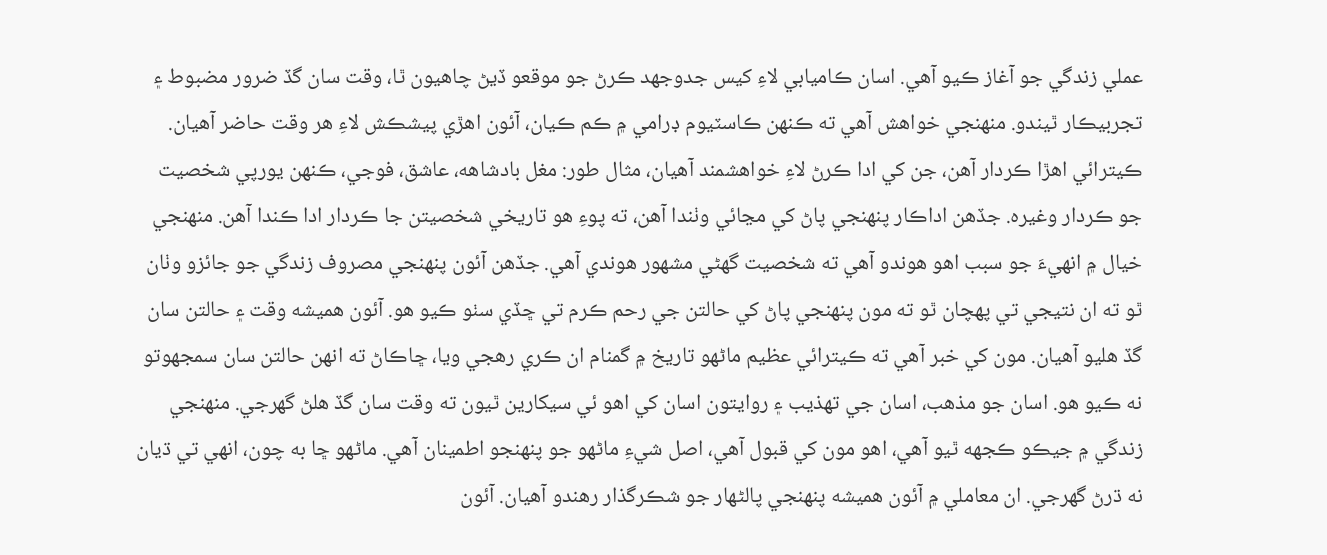عملي زندگي جو آغاز ڪيو آھي. اسان ڪاميابي لاءِ کيس جدوجهد ڪرڻ جو موقعو ڏيڻ چاھيون ٿا، وقت سان گڏ ضرور مضبوط ۽ تجربيڪار ٿيندو. منھنجي خواھش آھي ته ڪنھن ڪاسٽيوم ڊرامي ۾ ڪم ڪيان، آئون اھڙي پيشڪش لاءِ ھر وقت حاضر آھيان. ڪيترائي اھڙا ڪردار آھن، جن کي ادا ڪرڻ لاءِ خواهشمند آھيان، مثال طور: مغل بادشاهه، عاشق، فوجي، ڪنھن يورپي شخصيت جو ڪردار وغيره. جڏھن اداڪار پنھنجي پاڻ کي مڃائي وٺندا آهن، ته پوءِ ھو تاريخي شخصيتن جا ڪردار ادا ڪندا آهن. منھنجي خيال ۾ انھيءَ جو سبب اھو ھوندو آھي ته شخصيت گھڻي مشھور ھوندي آھي. جڏھن آئون پنھنجي مصروف زندگي جو جائزو وٺان ٿو ته ان نتيجي تي پھچان ٿو ته مون پنھنجي پاڻ کي حالتن جي رحم ڪرم تي ڇڏي سٺو ڪيو ھو. آئون ھميشه وقت ۽ حالتن سان گڏ ھليو آھيان. مون کي خبر آهي ته ڪيترائي عظيم ماڻھو تاريخ ۾ گمنام ان ڪري رھجي ويا، ڇاڪاڻ ته انھن حالتن سان سمجھوتو نه ڪيو ھو. اسان جو مذھب، اسان جي تھذيب ۽ روايتون اسان کي اھو ئي سيکارين ٿيون ته وقت سان گڏ ھلڻ گھرجي. منھنجي زندگي ۾ جيڪو ڪجھه ٿيو آهي، اھو مون کي قبول آھي، اصل شيءِ ماڻھو جو پنھنجو اطمينان آھي. ماڻھو ڇا به چون، انھي تي ڌيان نه ڌرڻ گھرجي. ان معاملي ۾ آئون ھميشه پنھنجي پالڻھار جو شڪرگذار رھندو آھيان. آئون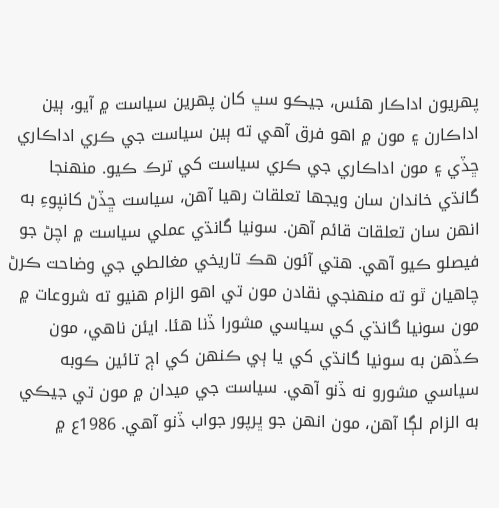پھريون اداڪار ھئس، جيڪو سڀ کان پھرين سياست ۾ آيو، ٻين اداڪارن ۽ مون ۾ اھو فرق آهي ته ٻين سياست جي ڪري اداڪاري ڇڏي ۽ مون اداڪاري جي ڪري سياست کي ترڪ ڪيو. منھنجا گانڌي خاندان سان ويجھا تعلقات رھيا آھن، سياست ڇڏڻ کانپوءِ به انھن سان تعلقات قائم آھن. سونيا گانڌي عملي سياست ۾ اچڻ جو فيصلو ڪيو آهي. ھتي آئون ھڪ تاريخي مغالطي جي وضاحت ڪرڻ چاھيان ٿو ته منھنجي نقادن مون تي اھو الزام ھنيو ته شروعات ۾ مون سونيا گانڌي کي سياسي مشورا ڏنا ھئا. ايئن ناھي، مون ڪڏھن به سونيا گانڌي کي يا ٻي ڪنھن کي اڄ تائين ڪوبه سياسي مشورو نه ڏنو آھي. سياست جي ميدان ۾ مون تي جيڪي به الزام لڳا آهن، مون انھن جو ڀرپور جواب ڏنو آھي. 1986ع ۾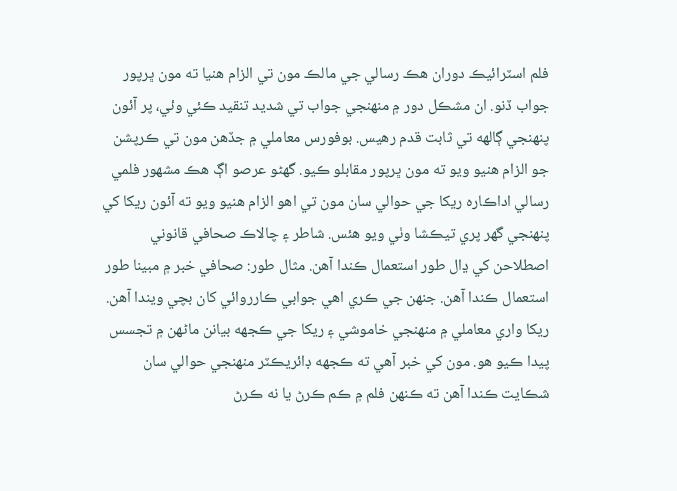فلم اسٽرائيڪ دوران ھڪ رسالي جي مالڪ مون تي الزام ھنيا ته مون ڀرپور جواب ڏنو. ان مشڪل دور ۾ منھنجي جواب تي شديد تنقيد ڪئي وئي، پر آئون پنھنجي ڳالھه تي ثابت قدم رھيس. بوفورس معاملي ۾ جڏهن مون تي ڪرپشن جو الزام ھنيو ويو ته مون ڀرپور مقابلو ڪيو. گھڻو عرصو اڳ ھڪ مشھور فلمي رسالي اداڪارہ ريکا جي حوالي سان مون تي اھو الزام ھنيو ويو ته آئون ريکا کي پنھنجي گھر پري تيڪشا وٺي ويو ھئس. شاطر ۽ چالاڪ صحافي قانوني اصطلاحن کي ڍال طور استعمال ڪندا آهن. مثال طور: صحافي خبر ۾ مبينا طور استعمال ڪندا آهن. جنھن جي ڪري اھي جوابي ڪارروائي کان بچي ويندا آهن. ريکا واري معاملي ۾ منھنجي خاموشي ۽ ريکا جي ڪجھه بيانن ماڻھن ۾ تجسس پيدا ڪيو ھو. مون کي خبر آهي ته ڪجھه ڊائريڪٽر منھنجي حوالي سان شڪايت ڪندا آهن ته ڪنھن فلم ۾ ڪم ڪرڻ يا نه ڪرڻ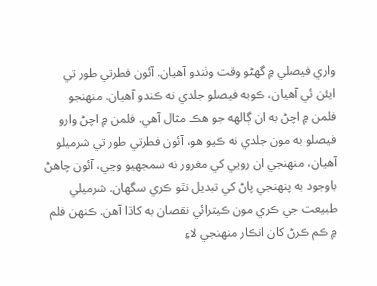واري فيصلي ۾ گھڻو وقت وٺندو آھيان. آئون فطرتي طور تي ايئن ئي آھيان، ڪوبه فيصلو جلدي نه ڪندو آھيان. منھنجو فلمن ۾ اچڻ به ان ڳالهه جو ھڪ مثال آهي. فلمن ۾ اچڻ وارو فيصلو به مون جلدي نه ڪيو ھو، آئون فطرتي طور تي شرميلو آھيان، منھنجي ان رويي کي مغرور نه سمجھيو وڃي، آئون چاھڻ باوجود به پنھنجي پاڻ کي تبديل نٿو ڪري سگھان. شرميلي طبيعت جي ڪري مون ڪيترائي نقصان به کاڌا آهن. ڪنھن فلم ۾ ڪم ڪرڻ کان انڪار منھنجي لاءِ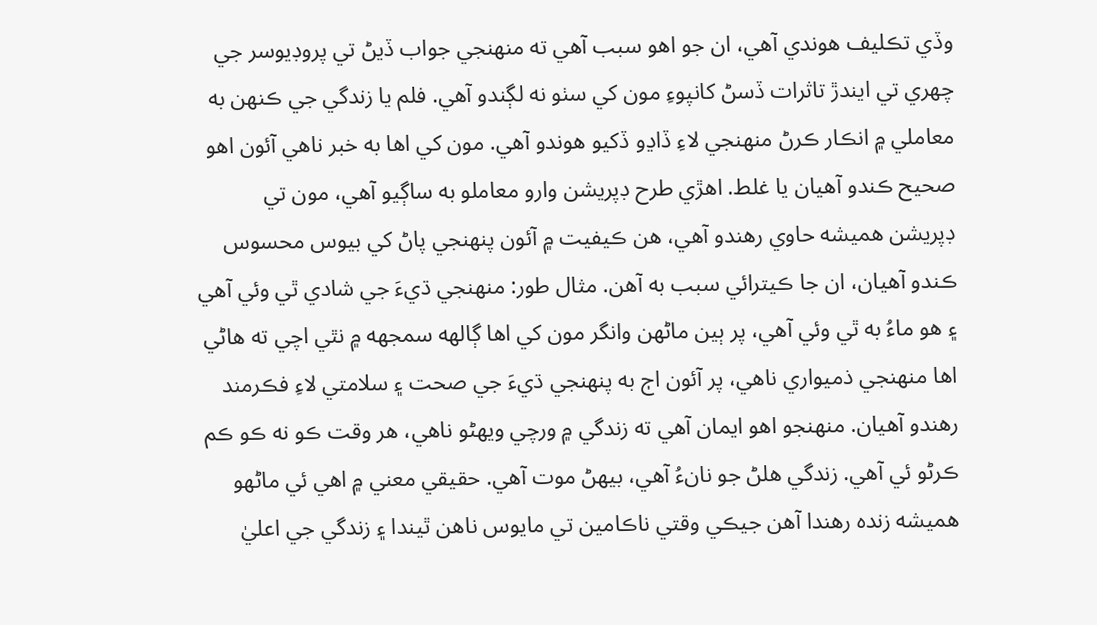وڏي تڪليف ھوندي آھي، ان جو اھو سبب آهي ته منھنجي جواب ڏيڻ تي پروڊيوسر جي چھري تي ايندڙ تاثرات ڏسڻ کانپوءِ مون کي سٺو نه لڳندو آهي. فلم يا زندگي جي ڪنھن به معاملي ۾ انڪار ڪرڻ منھنجي لاءِ ڏاڍو ڏکيو ھوندو آھي. مون کي اھا به خبر ناھي آئون اھو صحيح ڪندو آھيان يا غلط. اھڙي طرح ڊپريشن وارو معاملو به ساڳيو آهي، مون تي ڊپريشن ھميشه حاوي رھندو آھي، ھن ڪيفيت ۾ آئون پنھنجي پاڻ کي بيوس محسوس ڪندو آھيان، ان جا ڪيترائي سبب به آھن. مثال طور: منھنجي ڌيءَ جي شادي ٿي وئي آھي ۽ ھو ماءُ به ٿي وئي آهي، پر ٻين ماڻھن وانگر مون کي اھا ڳالھه سمجھه ۾ نٿي اچي ته ھاڻي اھا منھنجي ذميواري ناھي، پر آئون اڄ به پنھنجي ڌيءَ جي صحت ۽ سلامتي لاءِ فڪرمند رھندو آھيان. منھنجو اھو ايمان آھي ته زندگي ۾ ورچي ويھڻو ناھي، ھر وقت ڪو نه ڪو ڪم ڪرڻو ئي آھي. زندگي ھلڻ جو نانءُ آھي، بيھڻ موت آھي. حقيقي معني ۾ اھي ئي ماڻھو ھميشه زنده رھندا آھن جيڪي وقتي ناڪامين تي مايوس ناھن ٿيندا ۽ زندگي جي اعليٰ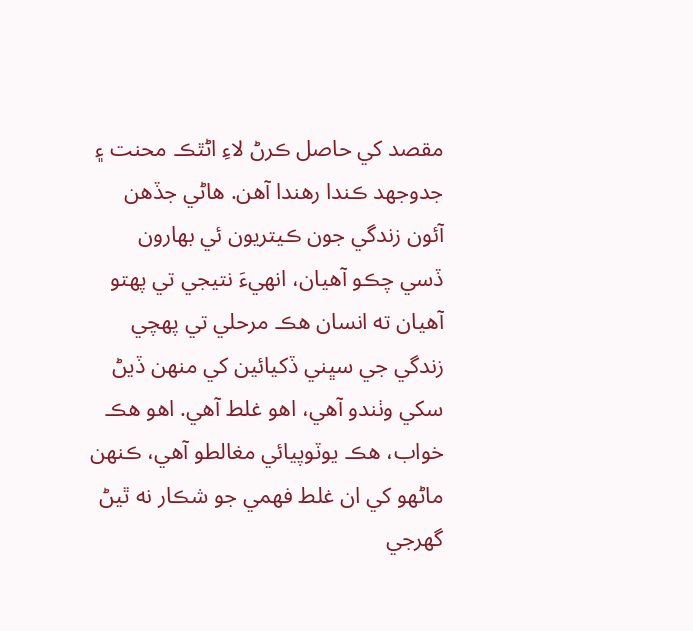مقصد کي حاصل ڪرڻ لاءِ اڻٿڪ محنت ۽ جدوجهد ڪندا رھندا آھن. ھاڻي جڏھن آئون زندگي جون ڪيتريون ئي بھارون ڏسي چڪو آھيان، انھيءَ نتيجي تي پهتو آھيان ته انسان ھڪ مرحلي تي پھچي زندگي جي سڀني ڏکيائين کي منھن ڏيڻ سکي وٺندو آهي، اھو غلط آھي. اھو ھڪ خواب، ھڪ يوٽوپيائي مغالطو آھي، ڪنھن ماڻھو کي ان غلط فھمي جو شڪار نه ٿيڻ گھرجي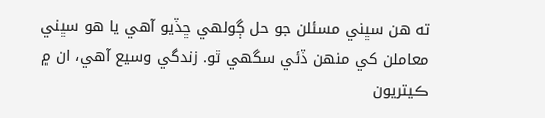ته ھن سڀني مسئلن جو حل ڳولهي ڇڏيو آهي يا ھو سڀني معاملن کي منھن ڏئي سگھي ٿو. زندگي وسيع آهي، ان ۾ ڪيتريون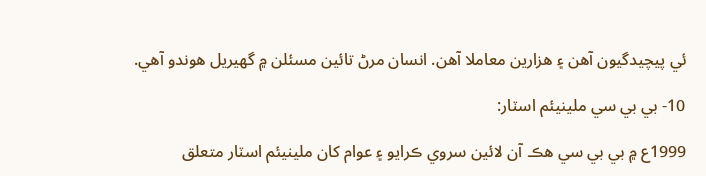ئي پيچيدگيون آھن ۽ ھزارين معاملا آھن. انسان مرڻ تائين مسئلن ۾ گھيريل ھوندو آھي.

10- بي بي سي ملينيئم اسٽار:

1999ع ۾ بي بي سي ھڪ آن لائين سروي ڪرايو ۽ عوام کان ملينيئم اسٽار متعلق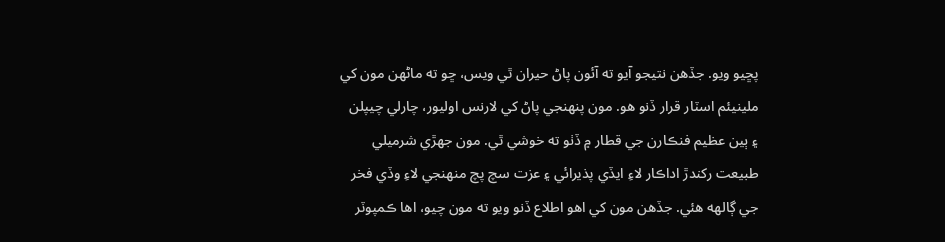پڇيو ويو. جڏھن نتيجو آيو ته آئون پاڻ حيران ٿي ويس، ڇو ته ماڻھن مون کي ملينيئم اسٽار قرار ڏنو ھو. مون پنھنجي پاڻ کي لارنس اوليور، چارلي چيپلن ۽ ٻين عظيم فنڪارن جي قطار ۾ ڏٺو ته خوشي ٿي. مون جھڙي شرميلي طبيعت رکندڙ اداڪار لاءِ ايڏي پذيرائي ۽ عزت سچ پچ منھنجي لاءِ وڏي فخر جي ڳالهه ھئي. جڏھن مون کي اھو اطلاع ڏنو ويو ته مون چيو، اھا ڪمپوٽر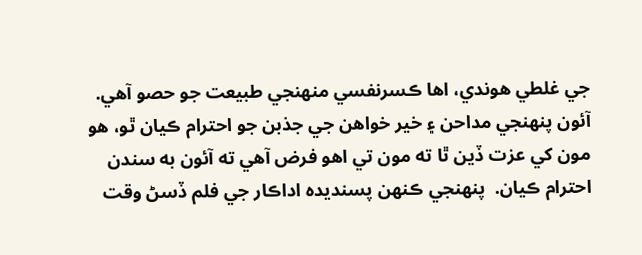جي غلطي ھوندي، اھا ڪسرنفسي منھنجي طبيعت جو حصو آهي. آئون پنھنجي مداحن ۽ خير خواھن جي جذبن جو احترام ڪيان ٿو، ھو مون کي عزت ڏين ٿا ته مون تي اھو فرض آهي ته آئون به سندن احترام ڪيان.  پنھنجي ڪنھن پسنديده اداڪار جي فلم ڏسڻ وقت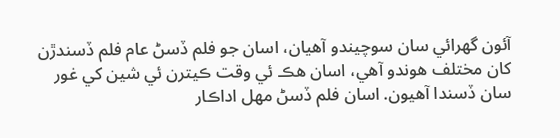آئون گھرائي سان سوچيندو آهيان، اسان جو فلم ڏسڻ عام فلم ڏسندڙن کان مختلف ھوندو آھي، اسان ھڪ ئي وقت ڪيترن ئي شين کي غور سان ڏسندا آھيون. اسان فلم ڏسڻ مھل اداڪار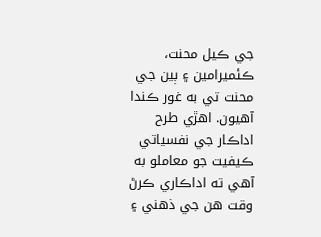جي ڪيل محنت، ڪئميرامين ۽ ٻين جي محنت تي به غور ڪندا آھيون. اھڙي طرح اداڪار جي نفسياتي ڪيفيت جو معاملو به آھي ته اداڪاري ڪرڻ وقت ھن جي ذھني ۽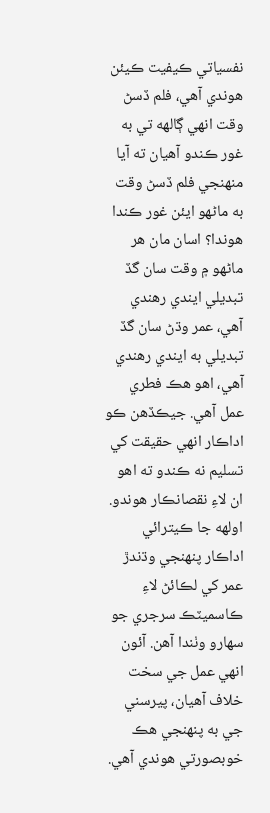نفسياتي ڪيفيت ڪيئن ھوندي آھي، فلم ڏسڻ وقت انھي ڳالھه تي به غور ڪندو آھيان ته آيا منھنجي فلم ڏسڻ وقت به ماڻھو ايئن غور ڪندا ھوندا؟ اسان مان ھر ماڻھو ۾ وقت سان گڏ تبديلي ايندي رھندي آھي، عمر وڌڻ سان گڏ تبديلي به ايندي رھندي آھي، اھو ھڪ فطري عمل آهي. جيڪڏهن ڪو اداڪار انھي حقيقت کي تسليم نه ڪندو ته اھو ان لاءِ نقصانڪار ھوندو. اولھه جا ڪيترائي اداڪار پنھنجي وڌندڙ عمر کي لڪائڻ لاءِ ڪاسميٽڪ سرجري جو سھارو وٺندا آهن. آئون انھي عمل جي سخت خلاف آھيان، پيرسني جي به پنھنجي ھڪ خوبصورتي ھوندي آھي.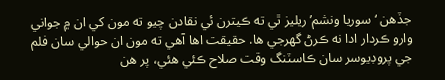جڏھن ‘سوريا ونشم’ ريليز ٿي ته ڪيترن ئي نقادن چيو ته مون کي ان ۾ جواني وارو ڪردار ادا نه ڪرڻ گھرجي ھا. حقيقت اها آهي ته مون ان حوالي سان فلم جي پروڊيوسر سان ڪاسٽنگ وقت صلاح ڪئي ھئي، پر ھن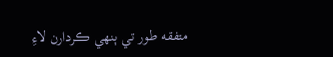متفقه طور تي ٻنھي ڪردارن لاءِ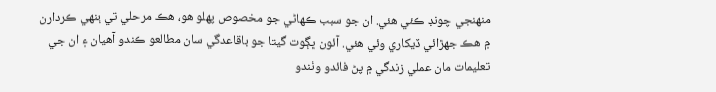منھنجي چونڊ ڪئي ھئي. ان جو سبب ڪھاڻي جو مخصوص پھلو ھو، ھڪ مرحلي تي ٻنھي ڪردارن ۾ ھڪ جھڙائي ڏيکاري وئي ھئي. آئون ڀڳوت گيتا جو باقاعدگي سان مطالعو ڪندو آھيان ۽ ان جي تعليمات مان عملي زندگي ۾ پڻ فائدو وٺندو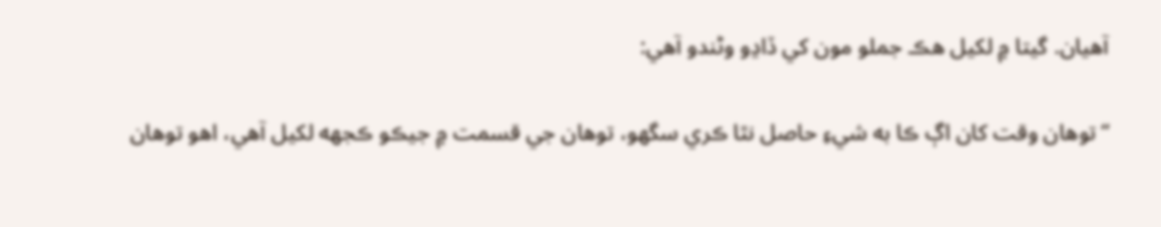آھيان. گيتا ۾ لکيل ھڪ جملو مون کي ڏاڍو وڻندو آهي:

“توھان وقت کان اڳ ڪا به شيءِ حاصل نٿا ڪري سگھو، توھان جي قسمت ۾ جيڪو ڪجھه لکيل آهي، اھو توھان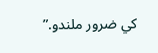کي ضرور ملندو.”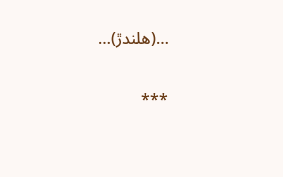…(هلندڙ)…

***